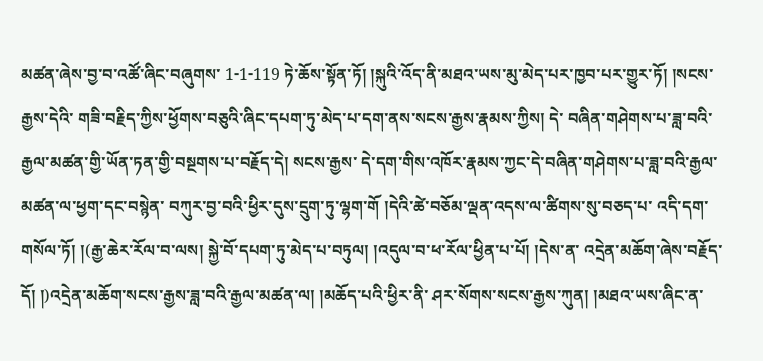མཚན་ཞེས་བྱ་བ་འཚོ་ཞིང་བཞུགས་ 1-1-119 ཏེ་ཆོས་སྟོན་ཏོ། །སྐུའི་འོད་ནི་མཐའ་ཡས་མུ་མེད་པར་ཁྱབ་པར་གྱུར་ཏོ། །སངས་རྒྱས་དེའི་ གཟི་བརྗིད་ཀྱིས་ཕྱོགས་བཅུའི་ཞིང་དཔག་ཏུ་མེད་པ་དག་ནས་སངས་རྒྱས་རྣམས་ཀྱིས། དེ་ བཞིན་གཤེགས་པ་ཟླ་བའི་རྒྱལ་མཚན་གྱི་ཡོན་ཏན་གྱི་བསྔགས་པ་བརྗོད་དེ། སངས་རྒྱས་ དེ་དག་གིས་འཁོར་རྣམས་ཀྱང་དེ་བཞིན་གཤེགས་པ་ཟླ་བའི་རྒྱལ་མཚན་ལ་ཕྱག་དང་བསྙེན་ བཀུར་བྱ་བའི་ཕྱིར་དུས་དྲུག་ཏུ་ལྷག་གོ །དེའི་ཚེ་བཅོམ་ལྡན་འདས་ལ་ཚིགས་སུ་བཅད་པ་ འདི་དག་གསོལ་ཏོ། །(རྒྱ་ཆེར་རོལ་བ་ལས། སྐྱེ་བོ་དཔག་ཏུ་མེད་པ་བཏུལ། །འདུལ་བ་ཕ་རོལ་ཕྱིན་པ་པོ། །དེས་ན་ འདྲེན་མཆོག་ཞེས་བརྗོད་དོ། །)འདྲེན་མཆོག་སངས་རྒྱས་ཟླ་བའི་རྒྱལ་མཚན་ལ། །མཆོད་པའི་ཕྱིར་ནི་ ཤར་སོགས་སངས་རྒྱས་ཀུན། །མཐའ་ཡས་ཞིང་ན་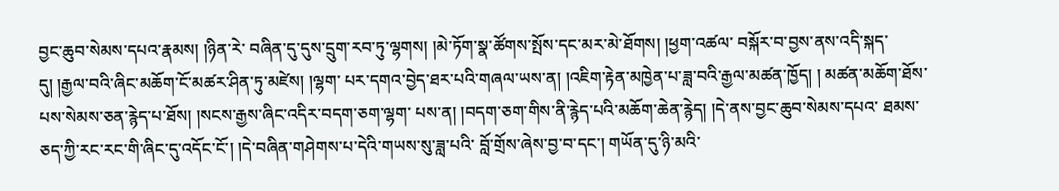བྱང་ཆུབ་སེམས་དཔའ་རྣམས། །ཉིན་རེ་ བཞིན་དུ་དུས་དྲུག་རབ་ཏུ་ལྷགས། །མེ་ཏོག་སྣ་ཚོགས་སྤོས་དང་མར་མེ་ཐོགས། །ཕྱག་འཚལ་ བསྐོར་བ་བྱས་ནས་འདི་སྐད་དུ། །རྒྱལ་བའི་ཞིང་མཆོག་ངོ་མཚར་ཤིན་ཏུ་མཛེས། །ལྷག་ པར་དགའ་བྱེད་ཐར་པའི་གཞལ་ཡས་ན། །འཇིག་རྟེན་མཁྱེན་པ་ཟླ་བའི་རྒྱལ་མཚན་ཁྱོད། ། མཚན་མཆོག་ཐོས་པས་སེམས་ཅན་རྙེད་པ་ཐོས། །སངས་རྒྱས་ཞིང་འདིར་བདག་ཅག་ལྷག་ པས་ན། །བདག་ཅག་གིས་ནི་རྙེད་པའི་མཆོག་ཆེན་རྙེད། །དེ་ནས་བྱང་ཆུབ་སེམས་དཔའ་ ཐམས་ཅད་ཀྱི་རང་རང་གི་ཞིང་དུ་འདོང་ངོ་། །དེ་བཞིན་གཤེགས་པ་དེའི་གཡས་སུ་ཟླ་པའི་ བློ་གྲོས་ཞེས་བྱ་བ་དང་། གཡོན་དུ་ཉི་མའི་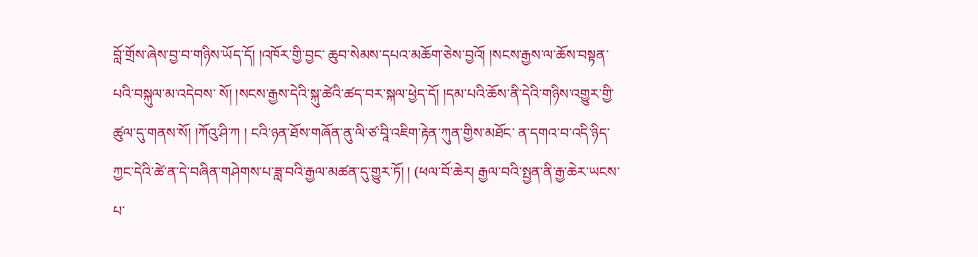བློ་གྲོས་ཞེས་བྱ་བ་གཉིས་ཡོད་དོ། །འཁོར་གྱི་བྱང་ ཆུབ་སེམས་དཔའ་མཆོག་ཅེས་བྱའོ། །སངས་རྒྱས་ལ་ཆོས་བསྟན་པའི་བསྐུལ་མ་འདེབས་ སོ། །སངས་རྒྱས་དེའི་སྐུ་ཚེའི་ཚད་བར་སྐལ་ཕྱེད་དོ། །དམ་པའི་ཆོས་ནི་དེའི་གཉིས་འགྱུར་གྱི་ ཚུལ་དུ་གནས་སོ། །ཀོའུ་ཤི་ཀ ། ངའི་ཉན་ཐོས་གཞོན་ནུ་ལི་ཙ་བཱི་འཇིག་རྟེན་ཀུན་གྱིས་མཐོང་ ན་དགའ་བ་འདི་ཉིད་ཀྱང་དེའི་ཚེ་ན་དེ་བཞིན་གཤེགས་པ་ཟླ་བའི་རྒྱལ་མཚན་དུ་གྱུར་ཏོ། ། (ཕལ་བོ་ཆེར། རྒྱལ་བའི་སྤྱན་ནི་རྒྱ་ཆེར་ཡངས་པ་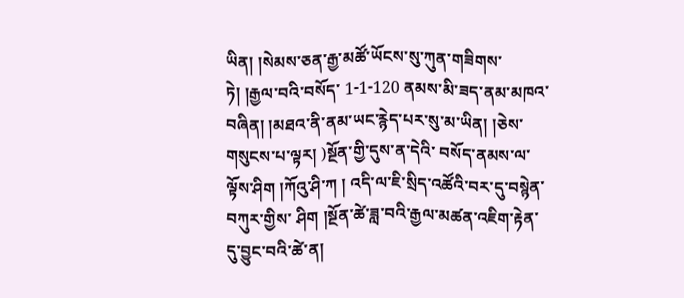ཡིན། །སེམས་ཅན་རྒྱ་མཚོ་ཡོངས་སུ་ཀུན་གཟིགས་ཏེ། །རྒྱལ་བའི་བསོད་ 1-1-120 ནམས་མི་ཟད་ནམ་མཁའ་བཞིན། །མཐའ་ནི་ནམ་ཡང་རྙེད་པར་སུ་མ་ཡིན། །ཅེས་གསུངས་པ་ལྟར། )སྔོན་གྱི་དུས་ན་དེའི་ བསོད་ནམས་ལ་ལྟོས་ཤིག །ཀོའུ་ཤི་ཀ ། འདི་ལ་ཇི་སྲིད་འཚོའི་བར་དུ་བསྙེན་བཀུར་གྱིས་ ཤིག །སྔོན་ཚེ་ཟླ་བའི་རྒྱལ་མཚན་འཇིག་རྟེན་དུ་བྱུང་བའི་ཚེ་ན།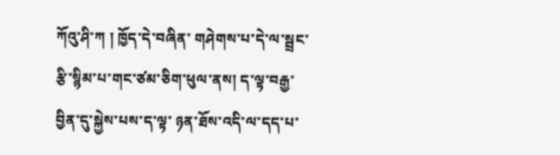ཀོའུ་ཤི་ཀ ། ཁྱོད་དེ་བཞིན་ གཤེགས་པ་དེ་ལ་སྦྲང་རྩི་སྙིམ་པ་གང་ཙམ་ཅིག་ཕུལ་ནས། ད་ལྟ་བརྒྱ་བྱིན་དུ་སྐྱེས་པས་ད་ལྟ་ ཉན་ཐོས་འདི་ལ་དད་པ་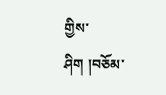གྱིས་ཤིག །བཅོམ་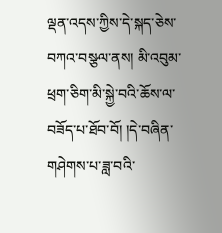ལྡན་འདས་ཀྱིས་དེ་སྐད་ཅེས་བཀའ་བསྩལ་ནས། མི་འབུམ་ཕྲག་ཅིག་མི་སྐྱེ་བའི་ཆོས་ལ་བཟོད་པ་ཐོབ་བོ། །དེ་བཞིན་གཤེགས་པ་ཟླ་བའི་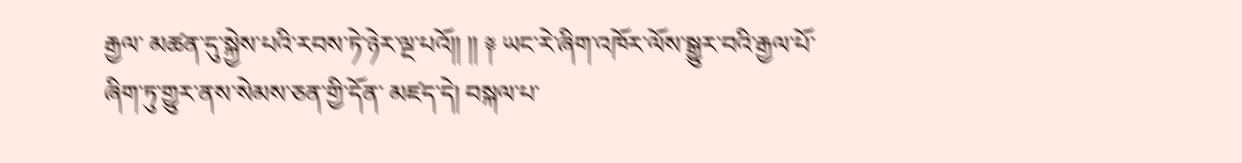རྒྱལ་ མཚན་དུ་སྐྱེས་པའི་རབས་ཏེ་ཉེར་ལྔ་པའོ།། །། ༈ ཡང་རེ་ཞིག་འཁོར་ལོས་སྒྱུར་བའི་རྒྱལ་པོ་ཞིག་ཏུ་གྱུར་ནས་སེམས་ཅན་གྱི་དོན་ མཛད་དེ། བསྐལ་པ་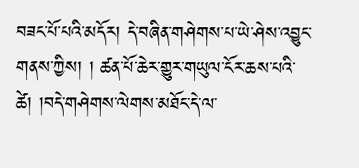བཟང་པོ་པའི་མདོར། དེ་བཞིན་གཤེགས་པ་ཡེ་ཤེས་འབྱུང་གནས་ཀྱིས། ། ཚན་པོ་ཆེར་གྱུར་གཡུལ་ངོར་ཆས་པའི་ཚེ། །བདེ་གཤེགས་ལེགས་མཐོང་དེ་ལ་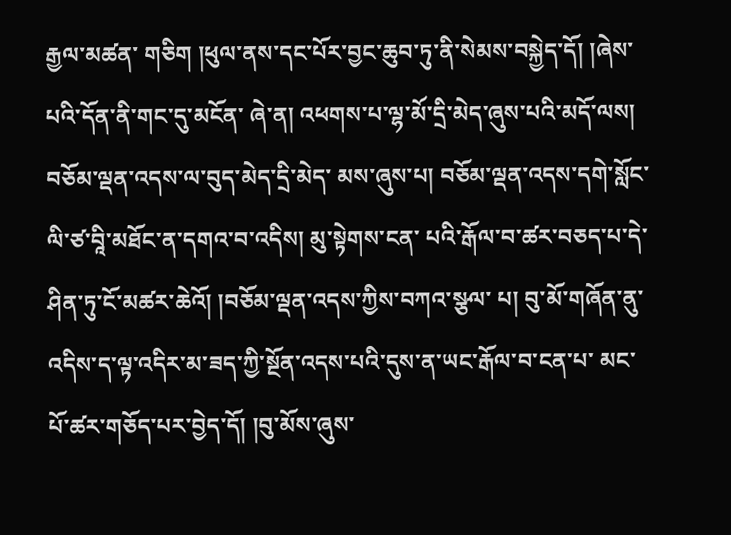རྒྱལ་མཚན་ གཅིག །ཕུལ་ནས་དང་པོར་བྱང་ཆུབ་ཏུ་ནི་སེམས་བསྐྱེད་དོ། །ཞེས་པའི་དོན་ནི་གང་དུ་མངོན་ ཞེ་ན། འཕགས་པ་ལྷ་མོ་དྲི་མེད་ཞུས་པའི་མདོ་ལས། བཅོམ་ལྡན་འདས་ལ་བུད་མེད་དྲི་མེད་ མས་ཞུས་པ། བཅོམ་ལྡན་འདས་དགེ་སློང་ལི་ཙ་བཱི་མཐོང་ན་དགའ་བ་འདིས། མུ་སྟེགས་ངན་ པའི་རྒོལ་བ་ཚར་བཅད་པ་དེ་ཤིན་ཏུ་ངོ་མཚར་ཆེའོ། །བཅོམ་ལྡན་འདས་ཀྱིས་བཀའ་སྩལ་ པ། བུ་མོ་གཞོན་ནུ་འདིས་ད་ལྟ་འདིར་མ་ཟད་ཀྱི་སྔོན་འདས་པའི་དུས་ན་ཡང་རྒོལ་བ་ངན་པ་ མང་པོ་ཚར་གཅོད་པར་བྱེད་དོ། །བུ་མོས་ཞུས་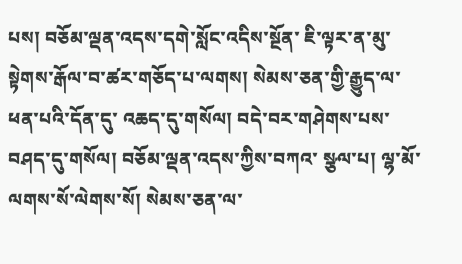པས། བཅོམ་ལྡན་འདས་དགེ་སློང་འདིས་སྔོན་ ཇི་ལྟར་ན་མུ་སྟེགས་རྒོལ་བ་ཚར་གཅོད་པ་ལགས། སེམས་ཅན་གྱི་རྒྱུད་ལ་ཕན་པའི་དོན་དུ་ འཆད་དུ་གསོལ། བདེ་བར་གཤེགས་པས་བཤད་དུ་གསོལ། བཅོམ་ལྡན་འདས་ཀྱིས་བཀའ་ སྩལ་པ། ལྷ་མོ་ལགས་སོ་ལེགས་སོ། སེམས་ཅན་ལ་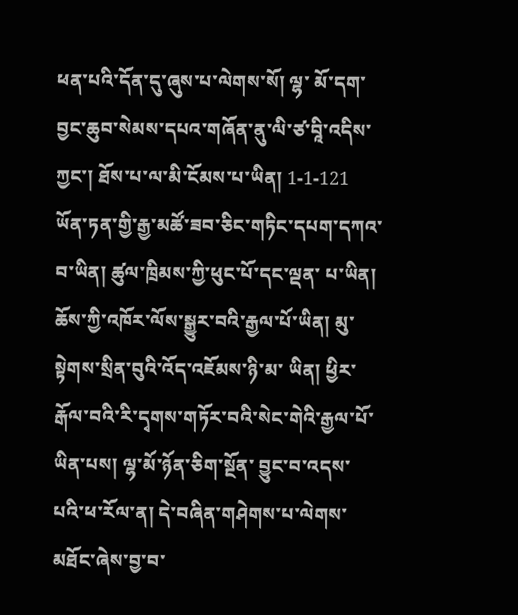ཕན་པའི་དོན་དུ་ཞུས་པ་ལེགས་སོ། ལྷ་ མོ་དག་བྱང་ཆུབ་སེམས་དཔའ་གཞོན་ནུ་ལི་ཙ་བཱི་འདིས་ཀྱང་། ཐོས་པ་ལ་མི་ངོམས་པ་ཡིན། 1-1-121 ཡོན་ཏན་གྱི་རྒྱ་མཚོ་ཟབ་ཅིང་གཏིང་དཔག་དཀའ་བ་ཡིན། ཚུལ་ཁྲིམས་ཀྱི་ཕུང་པོ་དང་ལྡན་ པ་ཡིན། ཆོས་ཀྱི་འཁོར་ལོས་སྒྱུར་བའི་རྒྱལ་པོ་ཡིན། མུ་སྟེགས་སྲིན་བུའི་འོད་འཇོམས་ཉི་མ་ ཡིན། ཕྱིར་རྒོལ་བའི་རི་དྭགས་གཏོར་བའི་སེང་གེའི་རྒྱལ་པོ་ཡིན་པས། ལྷ་མོ་ཉོན་ཅིག་སྔོན་ བྱུང་བ་འདས་པའི་ཕ་རོལ་ན། དེ་བཞིན་གཤེགས་པ་ལེགས་མཐོང་ཞེས་བྱ་བ་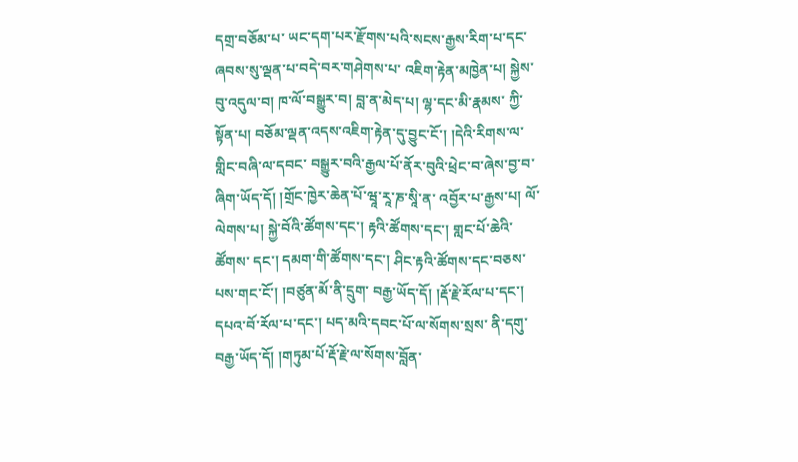དགྲ་བཅོམ་པ་ ཡང་དག་པར་རྫོགས་པའི་སངས་རྒྱས་རིག་པ་དང་ཞབས་སུ་ལྡན་པ་བདེ་བར་གཤེགས་པ་ འཇིག་རྟེན་མཁྱེན་པ། སྐྱེས་བུ་འདུལ་བ། ཁ་ལོ་བསྒྱུར་བ། བླ་ན་མེད་པ། ལྷ་དང་མི་རྣམས་ ཀྱི་སྟོན་པ། བཅོམ་ལྡན་འདས་འཇིག་རྟེན་དུ་བྱུང་ངོ་། །དེའི་རིགས་ལ་གླིང་བཞི་ལ་དབང་ བསྒྱུར་བའི་རྒྱལ་པོ་ནོར་བུའི་ཕྲེང་བ་ཞེས་བྱ་བ་ཞིག་ཡོད་དོ། །གྲོང་ཁྱེར་ཆེན་པོ་ཝཱ་རཱ་ཎ་སཱི་ན་ འབྱོར་པ་རྒྱས་པ། ལོ་ལེགས་པ། སྐྱེ་བོའི་ཚོགས་དང་། རྟའི་ཚོགས་དང་། གླང་པོ་ཆེའི་ཚོགས་ དང་། དམག་གི་ཚོགས་དང་། ཤིང་རྟའི་ཚོགས་དང་བཅས་པས་གང་ངོ་། །བཙུན་མོ་ནི་དྲུག་ བརྒྱ་ཡོད་དོ། །རྡོ་རྗེ་རོལ་པ་དང་། དཔའ་བོ་རོལ་པ་དང་། པད་མའི་དབང་པོ་ལ་སོགས་སྲས་ ནི་དགུ་བརྒྱ་ཡོད་དོ། །གཏུམ་པོ་རྡོ་རྗེ་ལ་སོགས་བློན་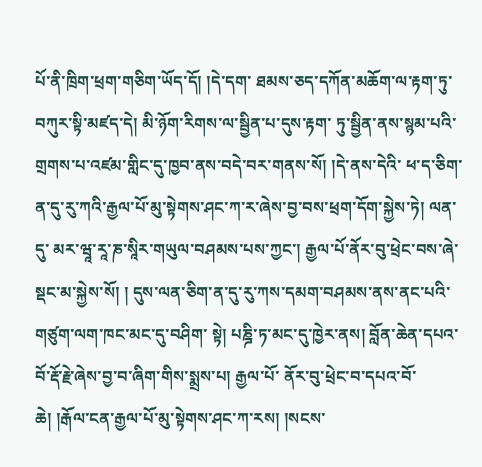པོ་ནི་ཁྲིག་ཕྲག་གཅིག་ཡོད་དོ། །དེ་དག་ ཐམས་ཅད་དཀོན་མཆོག་ལ་རྟག་ཏུ་བཀུར་སྟི་མཛད་དེ། མི་ཉོག་རིགས་ལ་སྦྱིན་པ་དུས་རྟག་ ཏུ་སྦྱིན་ནས་སྙམ་པའི་གྲགས་པ་འཛམ་གླིང་དུ་ཁྱབ་ནས་བདེ་བར་གནས་སོ། །དེ་ནས་དེའི་ ཕ་ད་ཅིག་ན་དུ་རུ་ཀའི་རྒྱལ་པོ་མུ་སྟེགས་ཤང་ཀ་ར་ཞེས་བྱ་བས་ཕྲག་དོག་སྐྱེས་ཏེ། ལན་དུ་ མར་ཝཱ་རཱ་ཎ་སཱིར་གཡུལ་བཤམས་པས་ཀྱང་། རྒྱལ་པོ་ནོར་བུ་ཕྲེང་བས་ཞེ་སྡང་མ་སྐྱེས་སོ། ། དུས་ལན་ཅིག་ན་དུ་རུ་ཀས་དམག་བཤམས་ནས་ནང་པའི་གཙུག་ལག་ཁང་མང་དུ་བཤིག་ སྟེ། པཎྜི་ཏ་མང་དུ་ཁྱེར་ནས། བློན་ཆེན་དཔའ་བོ་རྡོ་རྗེ་ཞེས་བྱ་བ་ཞིག་གིས་སྨྲས་པ། རྒྱལ་པོ་ ནོར་བུ་ཕྲེང་བ་དཔའ་བོ་ཆེ། །རྒོལ་ངན་རྒྱལ་པོ་མུ་སྟེགས་ཤང་ཀ་རས། །སངས་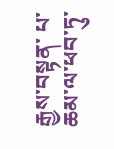རྒྱས་བསྟན་ པ་ཆམ་ལ་ཕབ་ཏུ་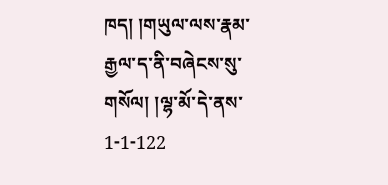ཁད། །གཡུལ་ལས་རྣམ་རྒྱལ་ད་ནི་བཞེངས་སུ་གསོལ། །ལྷ་མོ་དེ་ནས་ 1-1-122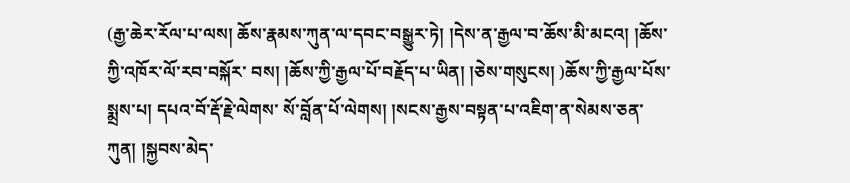(རྒྱ་ཆེར་རོལ་པ་ལས། ཆོས་རྣམས་ཀུན་ལ་དབང་བསྒྱུར་ཏེ། །དེས་ན་རྒྱལ་བ་ཆོས་མི་མངའ། །ཆོས་ཀྱི་འཁོར་ལོ་རབ་བསྐོར་ བས། །ཆོས་ཀྱི་རྒྱལ་པོ་བརྗོད་པ་ཡིན། །ཅེས་གསུངས། )ཆོས་ཀྱི་རྒྱལ་པོས་སྨྲས་པ། དཔའ་བོ་རྡོ་རྗེ་ལེགས་ སོ་བློན་པོ་ལེགས། །སངས་རྒྱས་བསྟན་པ་འཇིག་ན་སེམས་ཅན་ཀུན། །སྐྱབས་མེད་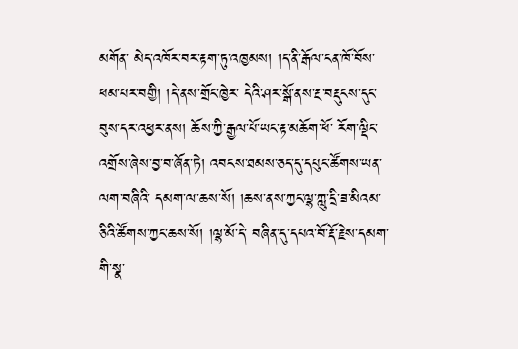མགོན་ མེད་འཁོར་བར་རྟག་ཏུ་འཁྱམས། །ད་ནི་རྒོལ་ངན་ཁོ་བོས་ཕམ་པར་བགྱི། །དེ་ནས་གྲོང་ཁྱེར་ དེའི་ཤར་སྒོ་ནས་རྔ་བརྡུངས་དུང་བུས་དར་འཕྱར་ནས། ཆོས་ཀྱི་རྒྱལ་པོ་ཡང་རྟ་མཆོག་ཕོ་ རོག་ལྡིང་འགྲོས་ཞེས་བྱ་བ་ཞོན་ཏེ། འབངས་ཐམས་ཅད་དུ་དཔུང་ཚོགས་ཡན་ལག་བཞིའི་ དམག་ལ་ཆས་སོ། །ཆས་ནས་ཀྱང་ལྷ་ཀླུ་དྲི་ཟ་མིའམ་ཅིའི་ཚོགས་ཀྱང་ཆས་སོ། །ལྷ་མོ་དེ་ བཞིན་དུ་དཔའ་བོ་རྡོ་རྗེས་དམག་གི་སྣ་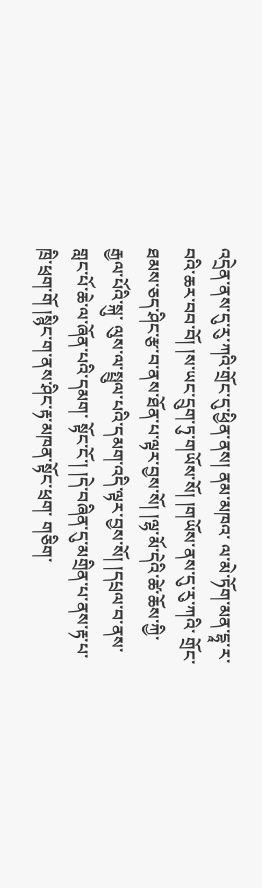འདྲེན་ནས་དུ་རུ་ཀའི་གྲོང་དུ་ཕྱིན་ནས། ནམ་མཁའ་ ལ་མེ་ཏོག་མན་དྷཱ་ར་བའི་ཆར་བབ་བོ། །ས་ཡང་དྲུག་ཏུ་གཡོས་སོ། །གཡོས་ནས་དུ་རུ་ཀའི་ གྲོང་ཐམས་ཅད་ཤིང་རྩ་བ་ནས་ཐོན་པ་ལྟར་བྱས་སོ། །ལྷ་མོ་དེའི་ཚེ་ཆོས་ཀྱི་རྒྱལ་པོའི་སྐུ་ ལུས་ལ་སྤྲུལ་པའི་དམག་འདི་ལྟར་བྱས་སོ། །དཔྲལ་བ་ནས་གླང་པོ་ཆེ་ལ་ཞོན་པའི་དམག་ སྟོང་ངོ་། །དེ་བཞིན་དུ་མགྲིན་པ་ནས་རྟ་པ་ཁྲི་ཕྲག་གོ །སྙིང་ག་ནས་ཤིང་རྟ་མཁན་སྟོང་ཕྲག་ གཅིག་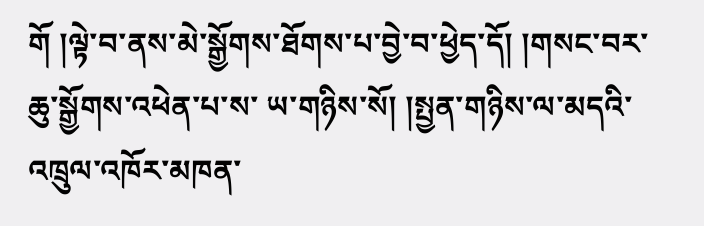གོ །ལྟེ་བ་ནས་མེ་སྒྱོགས་ཐོགས་པ་བྱེ་བ་ཕྱེད་དོ། །གསང་བར་ཆུ་སྒྱོགས་འཕེན་པ་ས་ ཡ་གཉིས་སོ། །སྤྱན་གཉིས་ལ་མདའི་འཁྲུལ་འཁོར་མཁན་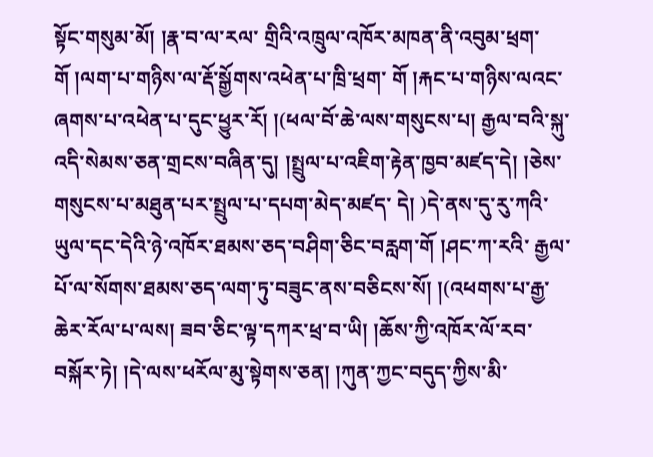སྟོང་གསུམ་མོ། །རྣ་བ་ལ་རལ་ གྲིའི་འཁྲུལ་འཁོར་མཁན་ནི་འབུམ་ཕྲག་གོ །ལག་པ་གཉིས་ལ་རྡོ་སྒྱོགས་འཕེན་པ་ཁྲི་ཕྲག་ གོ །རྐང་པ་གཉིས་ལའང་ཞགས་པ་འཕེན་པ་དུང་ཕྱུར་རོ། །(ཕལ་བོ་ཆེ་ལས་གསུངས་པ། རྒྱལ་བའི་སྐུ་ འདི་སེམས་ཅན་གྲངས་བཞིན་དུ། །སྤྲུལ་པ་འཇིག་རྟེན་ཁྱབ་མཛད་དེ། །ཅེས་གསུངས་པ་མཐུན་པར་སྤྲུལ་པ་དཔག་མེད་མཛད་ དེ། )དེ་ནས་དུ་རུ་ཀའི་ཡུལ་དང་དེའི་ཉེ་འཁོར་ཐམས་ཅད་བཤིག་ཅིང་བརླག་གོ །ཤང་ཀ་རའི་ རྒྱལ་པོ་ལ་སོགས་ཐམས་ཅད་ལག་ཏུ་བཟུང་ནས་བཅིངས་སོ། །(འཕགས་པ་རྒྱ་ཆེར་རོལ་པ་ལས། ཟབ་ཅིང་ལྟ་དཀར་ཕྲ་བ་ཡི། །ཆོས་ཀྱི་འཁོར་ལོ་རབ་བསྐོར་ཏེ། །དེ་ལས་ཕརོལ་མུ་སྟེགས་ཅན། །ཀུན་ཀྱང་བདུད་ཀྱིས་མི་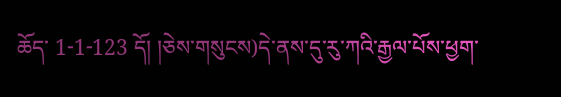ཆོད་ 1-1-123 དོ། །ཅེས་གསུངས)དེ་ནས་དུ་རུ་ཀའི་རྒྱལ་པོས་ཕྱག་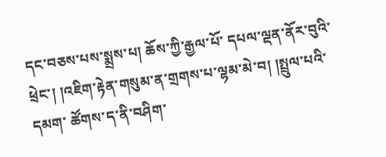དང་བཅས་པས་སྨྲས་པ། ཆོས་ཀྱི་རྒྱལ་པོ་ དཔལ་ལྡན་ནོར་བུའི་ཕྲེང་། །འཇིག་རྟེན་གསུམ་ན་གྲགས་པ་ལྷམ་མེ་བ། །སྤྲུལ་པའི་དམག་ ཚོགས་ད་ནི་བཤིག་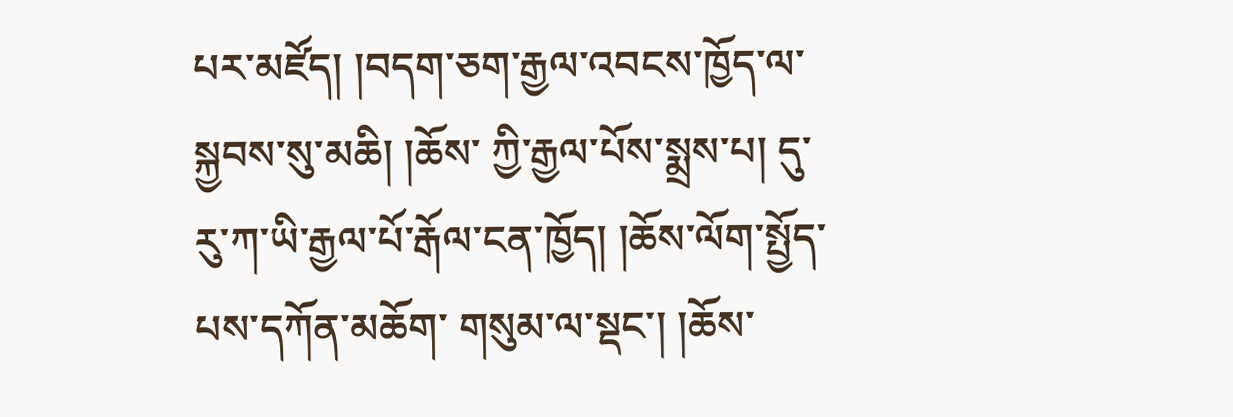པར་མཛོད། །བདག་ཅག་རྒྱལ་འབངས་ཁྱོད་ལ་སྐྱབས་སུ་མཆི། །ཆོས་ ཀྱི་རྒྱལ་པོས་སྨྲས་པ། དུ་རུ་ཀ་ཡི་རྒྱལ་པོ་རྒོལ་ངན་ཁྱོད། །ཆོས་ལོག་སྤྱོད་པས་དཀོན་མཆོག་ གསུམ་ལ་སྡང་། །ཆོས་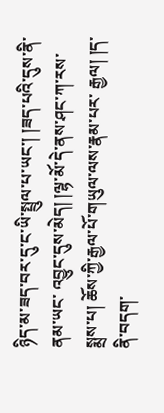ཉིད་མ་ཟད་བར་དུ་ང་ཡི་སྤྲུལ་པ་ཡང་། །ཟད་པའི་དུས་ནི་ནམ་ཡང་ འབྱུང་དུས་མེད། །ལྷ་མོ་དེ་ནས་ཤང་ཀ་རས་སྨྲས་པ། ཆོས་ཀྱི་རྒྱལ་པོ་གཡུལ་ལས་རྣམ་པར་ རྒྱལ། །ད་ནི་བདག་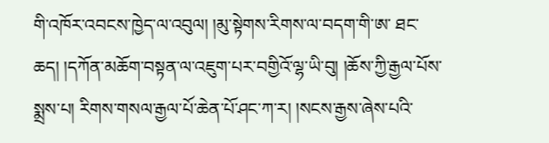གི་འཁོར་འབངས་ཁྱེད་ལ་འབུལ། །མུ་སྟེགས་རིགས་ལ་བདག་གི་ཨ་ ཐང་ཆད། །དཀོན་མཆོག་བསྟན་ལ་འཇུག་པར་བགྱིའོ་ལྷ་ཡི་བུ། །ཆོས་ཀྱི་རྒྱལ་པོས་སྨྲས་པ། རིགས་གསལ་རྒྱལ་པོ་ཆེན་པོ་ཤང་ཀ་ར། །སངས་རྒྱས་ཞེས་པའི་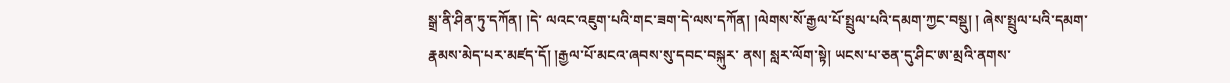སྒྲ་ནི་ཤིན་ཏུ་དཀོན། །དེ་ ལའང་འཇུག་པའི་གང་ཟག་དེ་ལས་དཀོན། །ལེགས་སོ་རྒྱལ་པོ་སྤྲུལ་པའི་དམག་ཀྱང་བསྡུ། ། ཞེས་སྤྲུལ་པའི་དམག་རྣམས་མེད་པར་མཛད་དོ། །རྒྱལ་པོ་མངའ་ཞབས་སུ་དབང་བསྐུར་ ནས། སླར་ལོག་སྟེ། ཡངས་པ་ཅན་དུ་ཤིང་ཨ་མྲའི་ནགས་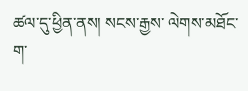ཚལ་དུ་ཕྱིན་ནས། སངས་རྒྱས་ ལེགས་མཐོང་ག་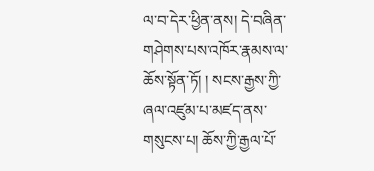ལ་བ་དེར་ཕྱིན་ནས། དེ་བཞིན་གཤེགས་པས་འཁོར་རྣམས་ལ་ཆོས་སྟོན་ཏོ། ། སངས་རྒྱས་ཀྱི་ཞལ་འཛུམ་པ་མཛད་ནས་གསུངས་པ། ཆོས་ཀྱི་རྒྱལ་པོ་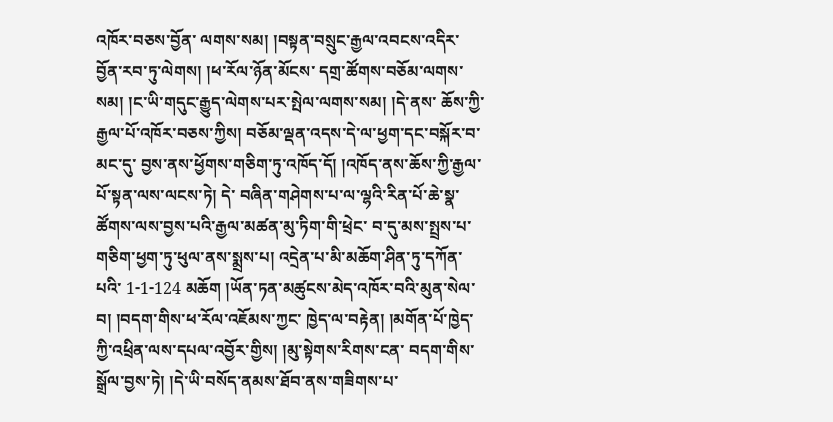འཁོར་བཅས་བྱོན་ ལགས་སམ། །བསྟན་བསྲུང་རྒྱལ་འབངས་འདིར་བྱོན་རབ་ཏུ་ལེགས། །ཕ་རོལ་ཉོན་མོངས་ དགྲ་ཚོགས་བཅོམ་ལགས་སམ། །ང་ཡི་གདུང་རྒྱུད་ལེགས་པར་སྤེལ་ལགས་སམ། །དེ་ནས་ ཆོས་ཀྱི་རྒྱལ་པོ་འཁོར་བཅས་ཀྱིས། བཅོམ་ལྡན་འདས་དེ་ལ་ཕྱག་དང་བསྐོར་བ་མང་དུ་ བྱས་ནས་ཕྱོགས་གཅིག་ཏུ་འཁོད་དོ། །འཁོད་ནས་ཆོས་ཀྱི་རྒྱལ་པོ་སྟན་ལས་ལངས་ཏེ། དེ་ བཞིན་གཤེགས་པ་ལ་ལྷའི་རིན་པོ་ཆེ་སྣ་ཚོགས་ལས་བྱས་པའི་རྒྱལ་མཚན་མུ་ཏིག་གི་ཕྲེང་ བ་དུ་མས་སྤྲས་པ་གཅིག་ཕྱག་ཏུ་ཕུལ་ནས་སྨྲས་པ། འདྲེན་པ་མི་མཆོག་ཤིན་ཏུ་དཀོན་པའི་ 1-1-124 མཆོག །ཡོན་ཏན་མཚུངས་མེད་འཁོར་བའི་མུན་སེལ་བ། །བདག་གིས་ཕ་རོལ་འཇོམས་ཀྱང་ ཁྱེད་ལ་བརྟེན། །མགོན་པོ་ཁྱེད་ཀྱི་འཕྲིན་ལས་དཔལ་འབྱོར་གྱིས། །མུ་སྟེགས་རིགས་ངན་ བདག་གིས་སྒྲོལ་བྱས་ཏེ། །དེ་ཡི་བསོད་ནམས་ཐོབ་ནས་གཟིགས་པ་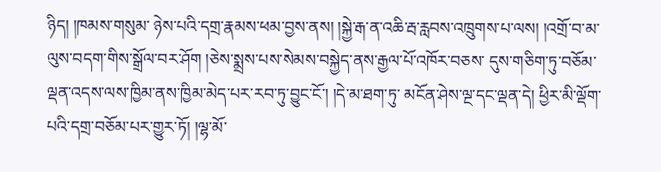ཉིད། །ཁམས་གསུམ་ ཉེས་པའི་དགྲ་རྣམས་ཕམ་བྱས་ནས། །སྐྱེ་རྒ་ན་འཆི་རྦ་རླབས་འཁྲུགས་པ་ལས། །འགྲོ་བ་མ་ ལུས་བདག་གིས་སྒྲོལ་བར་ཤོག །ཅེས་སྨྲས་པས་སེམས་བསྐྱེད་ནས་རྒྱལ་པོ་འཁོར་བཅས་ དུས་གཅིག་ཏུ་བཅོམ་ལྡན་འདས་ལས་ཁྱིམ་ནས་ཁྱིམ་མེད་པར་རབ་ཏུ་བྱུང་ངོ་། །དེ་མ་ཐག་ཏུ་ མངོན་ཤེས་ལྔ་དང་ལྡན་དེ། ཕྱིར་མི་ལྡོག་པའི་དགྲ་བཅོམ་པར་གྱུར་ཏོ། །ལྷ་མོ་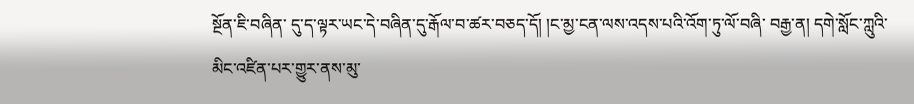སྔོན་ཇི་བཞིན་ དུ་ད་ལྟར་ཡང་དེ་བཞིན་དུ་རྒོལ་བ་ཚར་བཅད་དོ། །ང་མྱ་ངན་ལས་འདས་པའི་འོག་ཏུ་ལོ་བཞི་ བརྒྱ་ན། དགེ་སློང་ཀླུའི་མིང་འཛིན་པར་གྱུར་ནས་མུ་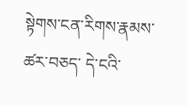སྟེགས་ངན་རིགས་རྣམས་ཚར་བཅད་ དེ་ངའི་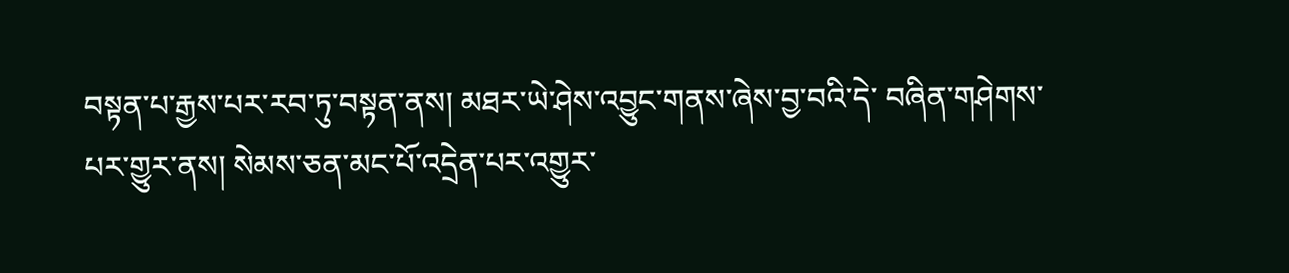བསྟན་པ་རྒྱས་པར་རབ་ཏུ་བསྟན་ནས། མཐར་ཡེ་ཤེས་འབྱུང་གནས་ཞེས་བྱ་བའི་དེ་ བཞིན་གཤེགས་པར་གྱུར་ནས། སེམས་ཅན་མང་པོ་འདྲེན་པར་འགྱུར་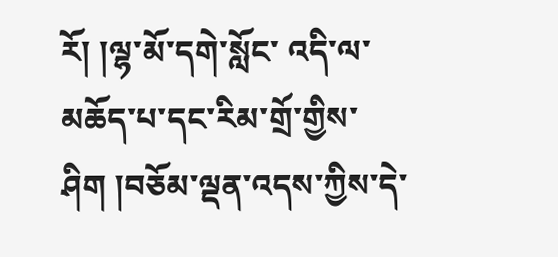རོ། །ལྷ་མོ་དགེ་སློང་ འདི་ལ་མཆོད་པ་དང་རིམ་གྲོ་གྱིས་ཤིག །བཅོམ་ལྡན་འདས་ཀྱིས་དེ་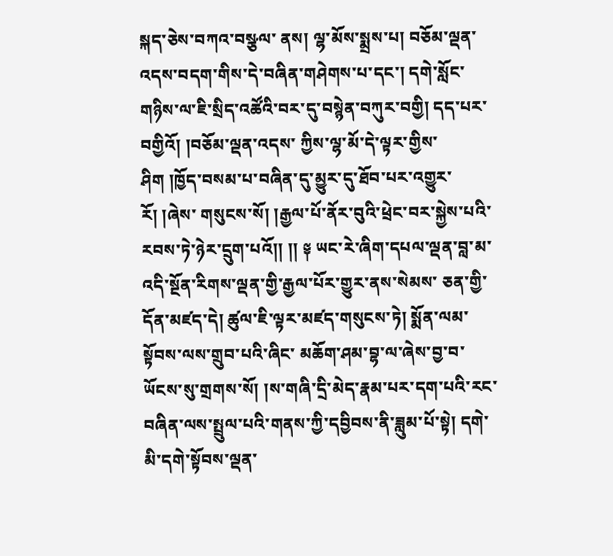སྐད་ཅེས་བཀའ་བསྩལ་ ནས། ལྷ་མོས་སྨྲས་པ། བཅོམ་ལྡན་འདས་བདག་གིས་དེ་བཞིན་གཤེགས་པ་དང་། དགེ་སློང་ གཉིས་ལ་ཇི་སྲིད་འཚོའི་བར་དུ་བསྙེན་བཀུར་བགྱི། དད་པར་བགྱིའོ། །བཅོམ་ལྡན་འདས་ ཀྱིས་ལྷ་མོ་དེ་ལྟར་གྱིས་ཤིག །ཁྱོད་བསམ་པ་བཞིན་དུ་མྱུར་དུ་ཐོབ་པར་འགྱུར་རོ། །ཞེས་ གསུངས་སོ། །རྒྱལ་པོ་ནོར་བུའི་ཕྲེང་བར་སྐྱེས་པའི་རབས་ཏེ་ཉེར་དྲུག་པའོ།། །། ༈ ཡང་རེ་ཞིག་དཔལ་ལྡན་བླ་མ་འདི་སྔོན་རིགས་ལྡན་གྱི་རྒྱལ་པོར་གྱུར་ནས་སེམས་ ཅན་གྱི་དོན་མཛད་དེ། ཚུལ་ཇི་ལྟར་མཛད་གསུངས་ཏེ། སྨོན་ལམ་སྟོབས་ལས་གྲུབ་པའི་ཞིང་ མཆོག་ཤམ་བྷ་ལ་ཞེས་བྱ་བ་ཡོངས་སུ་གྲགས་སོ། །ས་གཞི་དྲི་མེད་རྣམ་པར་དག་པའི་རང་ བཞིན་ལས་སྤྲུལ་པའི་གནས་ཀྱི་དབྱིབས་ནི་ཟླུམ་པོ་སྟེ། དགེ་མི་དགེ་སྟོབས་ལྡན་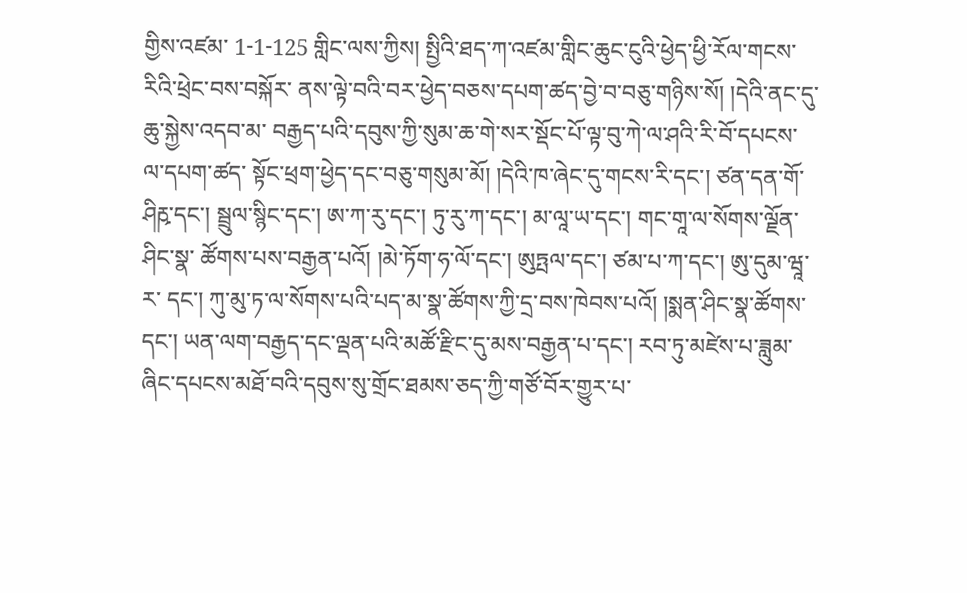གྱིས་འཛམ་ 1-1-125 གླིང་ལས་ཀྱིས། སྤྱིའི་ཐད་ཀ་འཛམ་གླིང་ཆུང་ངུའི་ཕྱེད་ཕྱི་རོལ་གངས་རིའི་ཕྲེང་བས་བསྐོར་ ནས་ལྟེ་བའི་བར་ཕྱེད་བཅས་དཔག་ཚད་བྱེ་བ་བཅུ་གཉིས་སོ། །དེའི་ནང་དུ་ཆུ་སྐྱེས་འདབ་མ་ བརྒྱད་པའི་དབུས་ཀྱི་སུམ་ཆ་གེ་སར་སྡོང་པོ་ལྟ་བུ་ཀེ་ལ་ཤའི་རི་བོ་དཔངས་ལ་དཔག་ཚད་ སྟོང་ཕྲག་ཕྱེད་དང་བཅུ་གསུམ་མོ། །དེའི་ཁ་ཞེང་དུ་གངས་རི་དང་། ཙན་དན་གོ་ཤིརྵ་དང་། སྦྲུལ་སྙིང་དང་། ཨ་ཀ་རུ་དང་། ཏུ་རུ་ཀ་དང་། མ་ལཱ་ཡ་དང་། གང་གཱ་ལ་སོགས་ལྗོན་ཤིང་སྣ་ ཚོགས་པས་བརྒྱན་པའོ། །མེ་ཏོག་ཧ་ལོ་དང་། ཨུཏྤལ་དང་། ཙམ་པ་ཀ་དང་། ཨུ་དུམ་ཝཱ་ར་ དང་། ཀུ་མུ་ཏ་ལ་སོགས་པའི་པད་མ་སྣ་ཚོགས་ཀྱི་དྲ་བས་ཁེབས་པའོ། །སྨན་ཤིང་སྣ་ཚོགས་ དང་། ཡན་ལག་བརྒྱད་དང་ལྡན་པའི་མཚོ་རྫིང་དུ་མས་བརྒྱན་པ་དང་། རབ་ཏུ་མཛེས་པ་ཟླུམ་ ཞིང་དཔངས་མཐོ་བའི་དབུས་སུ་གྲོང་ཐམས་ཅད་ཀྱི་གཙོ་བོར་གྱུར་པ་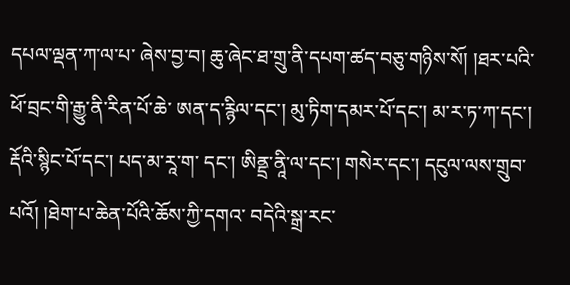དཔལ་ལྡན་ཀ་ལ་པ་ ཞེས་བྱ་བ། ཆུ་ཞེང་ཐ་གྲུ་ནི་དཔག་ཚད་བཅུ་གཉིས་སོ། །ཐར་པའི་ཕོ་བྲང་གི་རྒྱུ་ནི་རིན་པོ་ཆེ་ ཨན་ད་རྙིལ་དང་། མུ་ཏིག་དམར་པོ་དང་། མ་ར་ཏ་ཀ་དང་། རྡོའི་སྙིང་པོ་དང་། པད་མ་རཱ་ག་ དང་། ཨིནྡྲ་ནཱི་ལ་དང་། གསེར་དང་། དངུལ་ལས་གྲུབ་པའོ། །ཐེག་པ་ཆེན་པོའི་ཆོས་ཀྱི་དགའ་ བདེའི་སྒྲ་རང་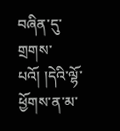བཞིན་དུ་གྲགས་པའོ། །དེའི་ལྷོ་ཕྱོགས་ན་མ་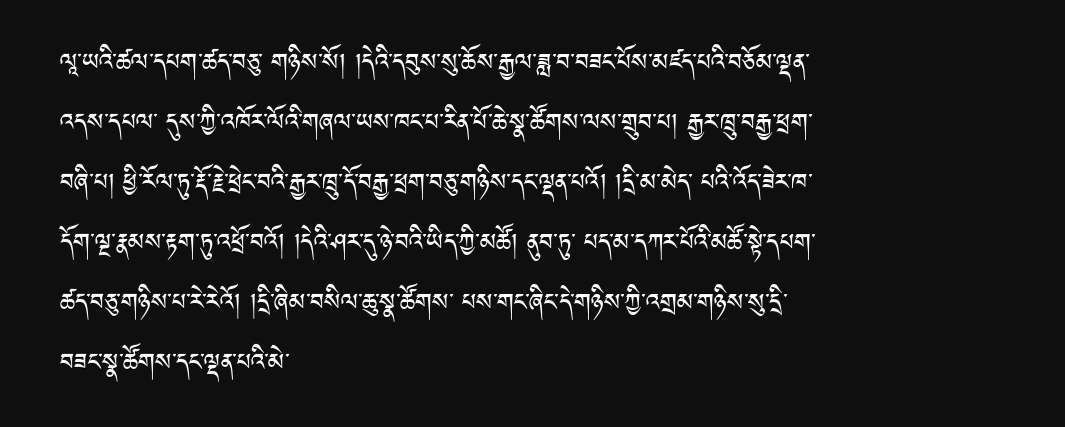ལཱ་ཡའི་ཚལ་དཔག་ཚད་བཅུ་ གཉིས་སོ། །དེའི་དབུས་སུ་ཆོས་རྒྱལ་ཟླ་བ་བཟང་པོས་མཛད་པའི་བཅོམ་ལྡན་འདས་དཔལ་ དུས་ཀྱི་འཁོར་ལོའི་གཞལ་ཡས་ཁང་པ་རིན་པོ་ཆེ་སྣ་ཚོགས་ལས་གྲུབ་པ། རྒྱར་ཁྲུ་བརྒྱ་ཕྲག་ བཞི་པ། ཕྱི་རོལ་ཏུ་རྡོ་རྗེ་ཕྲེང་བའི་རྒྱར་ཁྲུ་དོ་བརྒྱ་ཕྲག་བཅུ་གཉིས་དང་ལྡན་པའོ། །དྲི་མ་མེད་ པའི་འོད་ཟེར་ཁ་དོག་ལྔ་རྣམས་རྟག་ཏུ་འཕྲོ་བའོ། །དེའི་ཤར་དུ་ཉེ་བའི་ཡིད་ཀྱི་མཚོ། ནུབ་ཏུ་ པད་མ་དཀར་པོའི་མཚོ་སྟེ་དཔག་ཚད་བཅུ་གཉིས་པ་རེ་རེའོ། །དྲི་ཞིམ་བསིལ་ཆུ་སྣ་ཚོགས་ པས་གང་ཞིང་དེ་གཉིས་ཀྱི་འགྲམ་གཉིས་སུ་དྲི་བཟང་སྣ་ཚོགས་དང་ལྡན་པའི་མེ་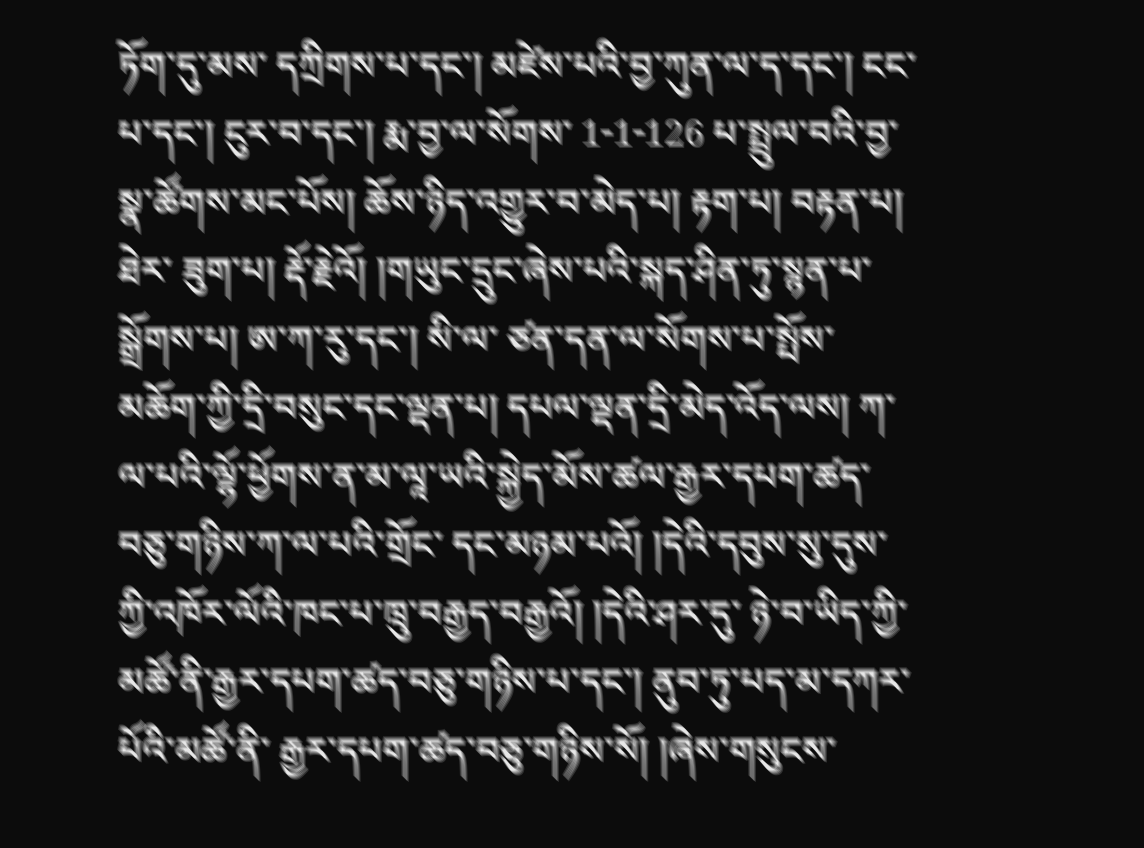ཏོག་དུ་མས་ དཀྲིགས་པ་དང་། མཛེས་པའི་བྱ་ཀུན་ལ་ད་དང་། ངང་པ་དང་། ངུར་བ་དང་། རྨ་བྱ་ལ་སོགས་ 1-1-126 པ་སྤྲུལ་བའི་བྱ་སྣ་ཚོགས་མང་པོས། ཆོས་ཉིད་འགྱུར་བ་མེད་པ། རྟག་པ། བརྟན་པ། ཐེར་ ཟུག་པ། རྡོ་རྗེའོ། །གཡུང་དྲུང་ཞེས་པའི་སྐད་ཤིན་ཏུ་སྙན་པ་སྒྲོགས་པ། ཨ་ཀ་རུ་དང་། སི་ལ་ ཙན་དན་ལ་སོགས་པ་སྤོས་མཆོག་ཀྱི་དྲི་བསུང་དང་ལྡན་པ། དཔལ་ལྡན་དྲི་མེད་འོད་ལས། ཀ་ལ་པའི་ལྷོ་ཕྱོགས་ན་མ་ལཱ་ཡའི་སྐྱེད་མོས་ཚལ་རྒྱར་དཔག་ཚད་བཅུ་གཉིས་ཀ་ལ་པའི་གྲོང་ དང་མཉམ་པའོ། །དེའི་དབུས་སུ་དུས་ཀྱི་འཁོར་ལོའི་ཁང་པ་ཁྲུ་བརྒྱད་བརྒྱའོ། །དེའི་ཤར་དུ་ ཉེ་བ་ཡིད་ཀྱི་མཚོ་ནི་རྒྱར་དཔག་ཚད་བཅུ་གཉིས་པ་དང་། ནུབ་ཏུ་པད་མ་དཀར་པོའི་མཚོ་ནི་ རྒྱར་དཔག་ཚད་བཅུ་གཉིས་སོ། །ཞེས་གསུངས་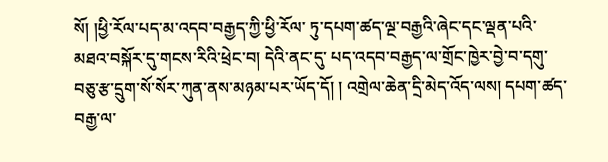སོ། །ཕྱི་རོལ་པད་མ་འདབ་བརྒྱད་ཀྱི་ཕྱི་རོལ་ ཏུ་དཔག་ཚད་ལྔ་བརྒྱའི་ཞེང་དང་ལྡན་པའི་མཐའ་བསྐོར་དུ་གངས་རིའི་ཕྲེང་བ། དེའི་ནང་དུ་ པད་འདབ་བརྒྱད་ལ་གྲོང་ཁྱེར་བྱེ་བ་དགུ་བཅུ་རྩ་དྲུག་སོ་སོར་ཀུན་ནས་མཉམ་པར་ཡོད་དོ། ། འགྲེལ་ཆེན་དྲི་མེད་འོད་ལས། དཔག་ཚད་བརྒྱ་ལ་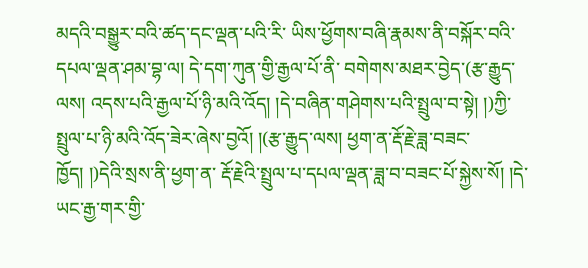མདའི་བསྒྱུར་བའི་ཚད་དང་ལྡན་པའི་རི་ ཡིས་ཕྱོགས་བཞི་རྣམས་ནི་བསྐོར་བའི་དཔལ་ལྡན་ཤམ་བྷ་ལ། དེ་དག་ཀུན་གྱི་རྒྱལ་པོ་ནི་ བགེགས་མཐར་བྱེད་(རྩ་རྒྱུད་ལས། འདས་པའི་རྒྱལ་པོ་ཉི་མའི་འོད། །དེ་བཞིན་གཤེགས་པའི་སྤྲུལ་བ་སྟེ། །)ཀྱི་ སྤྲུལ་པ་ཉི་མའི་འོད་ཟེར་ཞེས་བྱའོ། །(རྩ་རྒྱུད་ལས། ཕྱག་ན་རྡོ་རྗེ་ཟླ་བཟང་ཁྱོད། །)དེའི་སྲས་ནི་ཕྱག་ན་ རྡོ་རྗེའི་སྤྲུལ་པ་དཔལ་ལྡན་ཟླ་བ་བཟང་པོ་སྐྱེས་སོ། །དེ་ཡང་རྒྱ་གར་གྱི་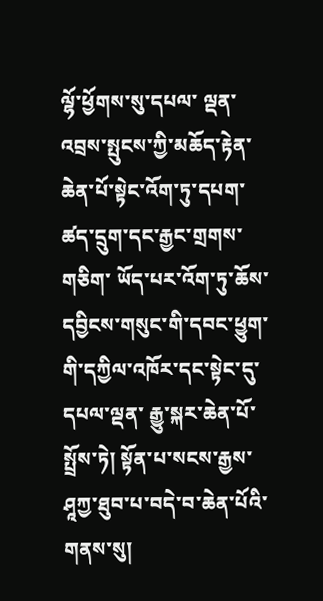ལྷོ་ཕྱོགས་སུ་དཔལ་ ལྡན་འབྲས་སྤུངས་ཀྱི་མཆོད་རྟེན་ཆེན་པོ་སྟེང་འོག་ཏུ་དཔག་ཚད་དྲུག་དང་རྒྱང་གྲགས་གཅིག་ ཡོད་པར་འོག་ཏུ་ཆོས་དབྱིངས་གསུང་གི་དབང་ཕྱུག་གི་དཀྱིལ་འཁོར་དང་སྟེང་དུ་དཔལ་ལྡན་ རྒྱུ་སྐར་ཆེན་པོ་སྤྲོས་ཏེ། སྟོན་པ་སངས་རྒྱས་ཤཱཀྱ་ཐུབ་པ་བདེ་བ་ཆེན་པོའི་གནས་སུ།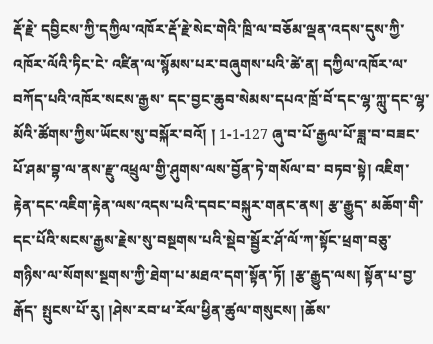རྡོ་རྗེ་ དབྱིངས་ཀྱི་དཀྱིལ་འཁོར་རྡོ་རྗེ་སེང་གེའི་ཁྲི་ལ་བཅོམ་ལྡན་འདས་དུས་ཀྱི་འཁོར་ལོའི་ཏིང་ངེ་ འཛིན་ལ་སྙོམས་པར་བཞུགས་པའི་ཚེ་ན། དཀྱིལ་འཁོར་ལ་བཀོད་པའི་འཁོར་སངས་རྒྱས་ དང་བྱང་ཆུབ་སེམས་དཔའ་ཁྲོ་བོ་དང་ལྷ་ཀླུ་དང་ལྷ་མོའི་ཚོགས་ཀྱིས་ཡོངས་སུ་བསྐོར་བའོ། ། 1-1-127 ཞུ་བ་པོ་རྒྱལ་པོ་ཟླ་བ་བཟང་པོ་ཤམ་བྷ་ལ་ནས་རྫུ་འཕྲུལ་གྱི་ཤུགས་ལས་བྱོན་ཏེ་གསོལ་བ་ བཏབ་སྟེ། འཇིག་རྟེན་དང་འཇིག་རྟེན་ལས་འདས་པའི་དབང་བསྐུར་གནང་ནས། རྩ་རྒྱུད་ མཆོག་གི་དང་པོའི་སངས་རྒྱས་རྗེས་སུ་བསྔགས་པའི་སྡེབ་སྦྱོར་ཤོ་ལོ་ཀ་སྟོང་ཕྲག་བཅུ་ གཉིས་ལ་སོགས་སྔགས་ཀྱི་ཐེག་པ་མཐའ་དག་སྟོན་ཏོ། །རྩ་རྒྱུད་ལས། སྟོན་པ་བྱ་རྒོད་ སྤུངས་པོ་རུ། །ཤེས་རབ་ཕ་རོལ་ཕྱིན་ཚུལ་གསུངས། །ཆོས་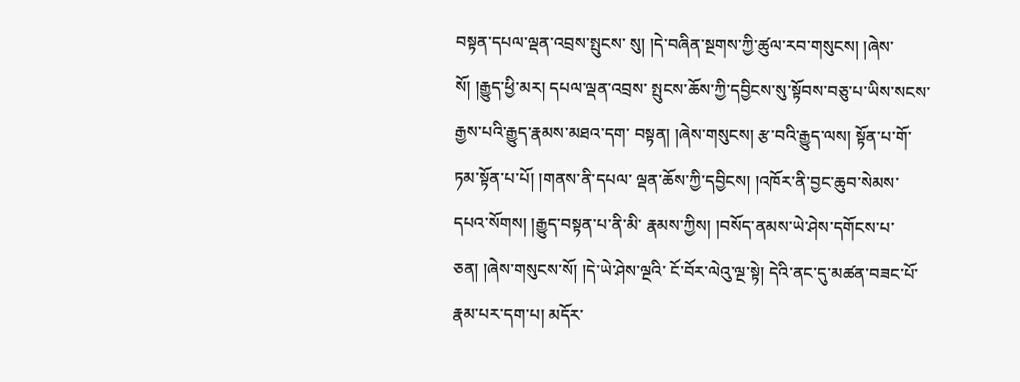བསྟན་དཔལ་ལྡན་འབྲས་སྤུངས་ སུ། །དེ་བཞིན་སྔགས་ཀྱི་ཚུལ་རབ་གསུངས། །ཞེས་སོ། །རྒྱུད་ཕྱི་མར། དཔལ་ལྡན་འབྲས་ སྤུངས་ཆོས་ཀྱི་དབྱིངས་སུ་སྟོབས་བཅུ་པ་ཡིས་སངས་རྒྱས་པའི་རྒྱུད་རྣམས་མཐའ་དག་ བསྟན། །ཞེས་གསུངས། རྩ་བའི་རྒྱུད་ལས། སྟོན་པ་གོ་ཏམ་སྟོན་པ་པོ། །གནས་ནི་དཔལ་ ལྡན་ཆོས་ཀྱི་དབྱིངས། །འཁོར་ནི་བྱང་ཆུབ་སེམས་དཔའ་སོགས། །རྒྱུད་བསྟན་པ་ནི་མི་ རྣམས་ཀྱིས། །བསོད་ནམས་ཡེ་ཤེས་དགོངས་པ་ཅན། །ཞེས་གསུངས་སོ། །དེ་ཡེ་ཤེས་ལྔའི་ ངོ་བོར་ལེའུ་ལྔ་སྟེ། དེའི་ནང་དུ་མཚན་བཟང་པོ་རྣམ་པར་དག་པ། མདོར་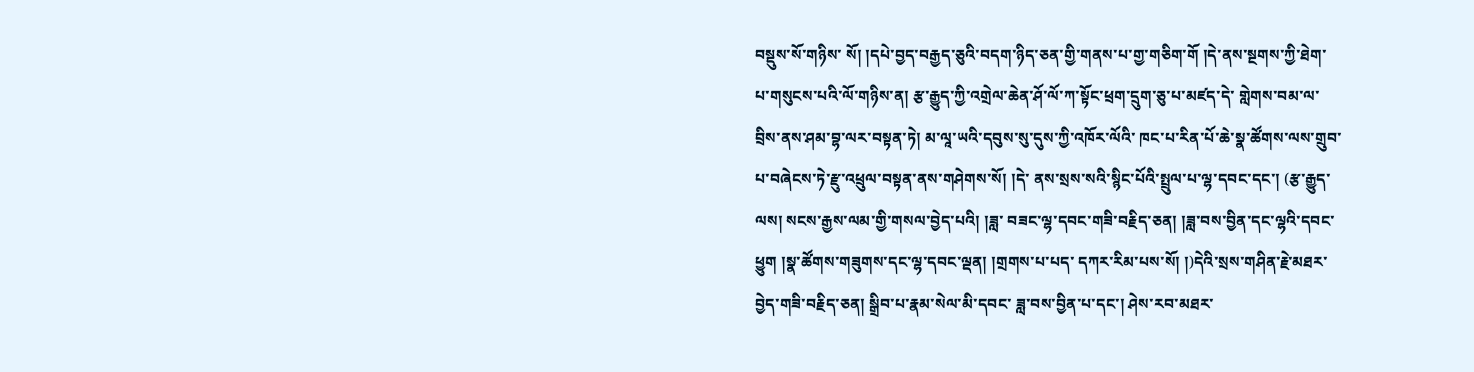བསྡུས་སོ་གཉིས་ སོ། །དཔེ་བྱད་བརྒྱད་ཅུའི་བདག་ཉིད་ཅན་གྱི་གནས་པ་གྱ་གཅིག་གོ །དེ་ནས་སྔགས་ཀྱི་ཐེག་ པ་གསུངས་པའི་ལོ་གཉིས་ན། རྩ་རྒྱུད་ཀྱི་འགྲེལ་ཆེན་ཤོ་ལོ་ཀ་སྟོང་ཕྲག་དྲུག་ཅུ་པ་མཛད་དེ་ གླེགས་བམ་ལ་བྲིས་ནས་ཤམ་བྷ་ལར་བསྟན་ཏེ། མ་ལཱ་ཡའི་དབུས་སུ་དུས་ཀྱི་འཁོར་ལོའི་ ཁང་པ་རིན་པོ་ཆེ་སྣ་ཚོགས་ལས་གྲུབ་པ་བཞེངས་ཏེ་རྫུ་འཕྲུལ་བསྟན་ནས་གཤེགས་སོ། །དེ་ ནས་སྲས་སའི་སྙིང་པོའི་སྤྲུལ་པ་ལྷ་དབང་དང་། (རྩ་རྒྱུད་ལས། སངས་རྒྱས་ལམ་གྱི་གསལ་བྱེད་པའི། །ཟླ་ བཟང་ལྷ་དབང་གཟི་བརྗིད་ཅན། །ཟླ་བས་བྱིན་དང་ལྷའི་དབང་ཕྱུག །སྣ་ཚོགས་གཟུགས་དང་ལྷ་དབང་ལྡན། །གྲགས་པ་པད་ དཀར་རིམ་པས་སོ། །)དེའི་སྲས་གཤིན་རྗེ་མཐར་བྱེད་གཟི་བརྗིད་ཅན། སྒྲིབ་པ་རྣམ་སེལ་མི་དབང་ ཟླ་བས་བྱིན་པ་དང་། ཤེས་རབ་མཐར་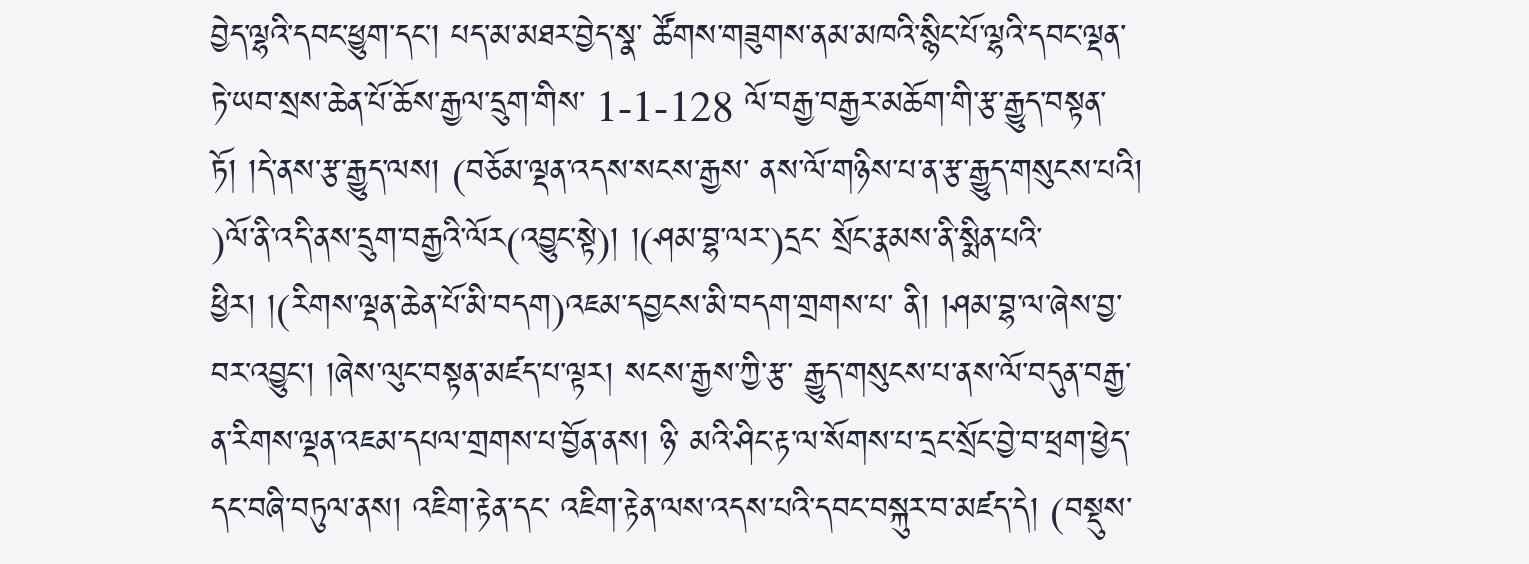བྱེད་ལྷའི་དབང་ཕྱུག་དང་། པད་མ་མཐར་བྱེད་སྣ་ ཚོགས་གཟུགས་ནམ་མཁའི་སྙིང་པོ་ལྷའི་དབང་ལྡན་ཏེ་ཡབ་སྲས་ཆེན་པོ་ཆོས་རྒྱལ་དྲུག་གིས་ 1-1-128 ལོ་བརྒྱ་བརྒྱར་མཆོག་གི་རྩ་རྒྱུད་བསྟན་ཏོ། །དེ་ནས་རྩ་རྒྱུད་ལས། (བཅོམ་ལྡན་འདས་སངས་རྒྱས་ ནས་ལོ་གཉིས་པ་ན་རྩ་རྒྱུད་གསུངས་པའི། )ལོ་ནི་འདི་ནས་དྲུག་བརྒྱའི་ལོར(འབྱུང་སྟེ)། །(ཤམ་བྷ་ལར་)དྲང་ སྲོང་རྣམས་ནི་སྨིན་པའི་ཕྱིར། །(རིགས་ལྡན་ཆེན་པོ་མི་བདག)འཇམ་དབྱངས་མི་བདག་གྲགས་པ་ ནི། །ཤམ་བྷ་ལ་ཞེས་བྱ་བར་འབྱུང་། །ཞེས་ལུང་བསྟན་མཛད་པ་ལྟར། སངས་རྒྱས་ཀྱི་རྩ་ རྒྱུད་གསུངས་པ་ནས་ལོ་བདུན་བརྒྱ་ན་རིགས་ལྡན་འཇམ་དཔལ་གྲགས་པ་བྱོན་ནས། ཉི་ མའི་ཤིང་རྟ་ལ་སོགས་པ་དྲང་སྲོང་བྱེ་བ་ཕྲག་ཕྱེད་དང་བཞི་བཏུལ་ནས། འཇིག་རྟེན་དང་ འཇིག་རྟེན་ལས་འདས་པའི་དབང་བསྐུར་བ་མཛད་དེ། (བསྡུས་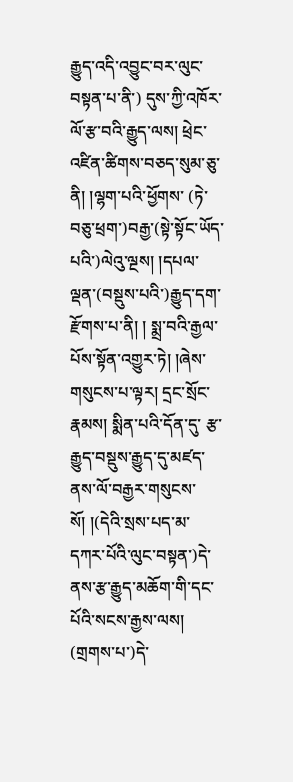རྒྱུད་འདི་འབྱུང་བར་ལུང་བསྟན་པ་ནི་) དུས་ཀྱི་འཁོར་ལོ་རྩ་བའི་རྒྱུད་ལས། ཕྲེང་འཛིན་ཚིགས་བཅད་སུམ་ཅུ་ནི། །ལྷག་པའི་ཕྱོགས་ (ཏེ་བཅུ་ཕྲག་)བརྒྱ་(སྟེ་སྟོང་ཡོད་པའི་)ལེའུ་ལྔས། །དཔལ་ལྡན་(བསྡུས་པའི་)རྒྱུད་དག་རྫོགས་པ་ནི། ། སྨྲ་བའི་རྒྱལ་པོས་སྟོན་འགྱུར་ཏེ། །ཞེས་གསུངས་པ་ལྟར། དྲང་སྲོང་རྣམས། སྨིན་པའི་དོན་དུ་ རྩ་རྒྱུད་བསྡུས་རྒྱུད་དུ་མཛད་ནས་ལོ་བརྒྱར་གསུངས་སོ། །(དེའི་སྲས་པད་མ་དཀར་པོའི་ལུང་བསྟན་)དེ་ ནས་རྩ་རྒྱུད་མཆོག་གི་དང་པོའི་སངས་རྒྱས་ལས། (གྲགས་པ་)དེ་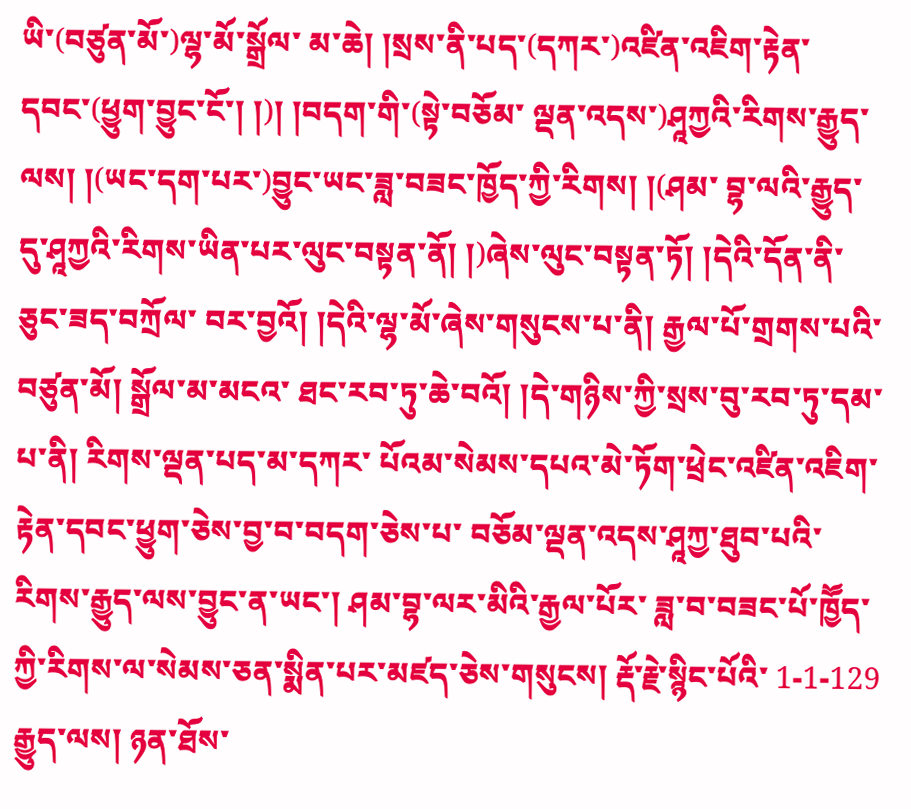ཡི་(བཙུན་མོ་)ལྷ་མོ་སྒྲོལ་ མ་ཆེ། །སྲས་ནི་པད་(དཀར་)འཛིན་འཇིག་རྟེན་དབང་(ཕྱུག་བྱུང་ངོ་། །)། །བདག་གི་(སྟེ་བཅོམ་ ལྡན་འདས་)ཤཱཀྱའི་རིགས་རྒྱུད་ལས། །(ཡང་དག་པར་)བྱུང་ཡང་ཟླ་བཟང་ཁྱོད་ཀྱི་རིགས། །(ཤམ་ བྷ་ལའི་རྒྱུད་དུ་ཤཱཀྱའི་རིགས་ཡིན་པར་ལུང་བསྟན་ནོ། །)ཞེས་ལུང་བསྟན་ཏོ། །དེའི་དོན་ནི་ཅུང་ཟད་བཀྲོལ་ བར་བྱའོ། །དེའི་ལྷ་མོ་ཞེས་གསུངས་པ་ནི། རྒྱལ་པོ་གྲགས་པའི་བཙུན་མོ། སྒྲོལ་མ་མངའ་ ཐང་རབ་ཏུ་ཆེ་བའོ། །དེ་གཉིས་ཀྱི་སྲས་བུ་རབ་ཏུ་དམ་པ་ནི། རིགས་ལྡན་པད་མ་དཀར་ པོའམ་སེམས་དཔའ་མེ་ཏོག་ཕྲེང་འཛིན་འཇིག་རྟེན་དབང་ཕྱུག་ཅེས་བྱ་བ་བདག་ཅེས་པ་ བཅོམ་ལྡན་འདས་ཤཱཀྱ་ཐུབ་པའི་རིགས་རྒྱུད་ལས་བྱུང་ན་ཡང་། ཤམ་བྷ་ལར་མིའི་རྒྱལ་པོར་ ཟླ་བ་བཟང་པོ་ཁྱཽད་ཀྱི་རིགས་ལ་སེམས་ཅན་སྨིན་པར་མཛད་ཅེས་གསུངས། རྡོ་རྗེ་སྙིང་པོའི་ 1-1-129 རྒྱུད་ལས། ཉན་ཐོས་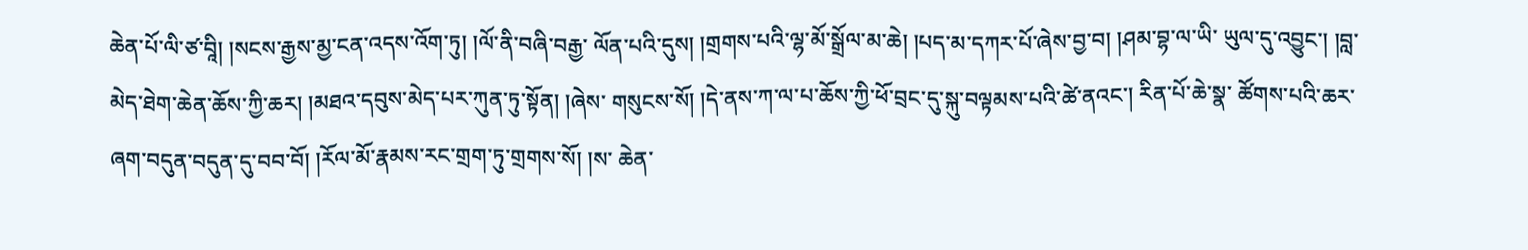ཆེན་པོ་ལི་ཙ་བཱི། །སངས་རྒྱས་མྱ་ངན་འདས་འོག་ཏུ། །ལོ་ནི་བཞི་བརྒྱ་ ལོན་པའི་དུས། །གྲགས་པའི་ལྷ་མོ་སྒྲོལ་མ་ཆེ། །པད་མ་དཀར་པོ་ཞེས་བྱ་བ། །ཤམ་བྷ་ལ་ཡི་ ཡུལ་དུ་འབྱུང་། །བླ་མེད་ཐེག་ཆེན་ཆོས་ཀྱི་ཆར། །མཐའ་དབུས་མེད་པར་ཀུན་ཏུ་སྟོན། །ཞེས་ གསུངས་སོ། །དེ་ནས་ཀ་ལ་པ་ཆོས་ཀྱི་ཕོ་བྲང་དུ་སྐུ་བལྟམས་པའི་ཚེ་ནའང་། རིན་པོ་ཆེ་སྣ་ ཚོགས་པའི་ཆར་ཞག་བདུན་བདུན་དུ་བབ་བོ། །རོལ་མོ་རྣམས་རང་གྲག་ཏུ་གྲགས་སོ། །ས་ ཆེན་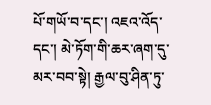པོ་གཡོ་བ་དང་། འཇའ་འོད་དང་། མེ་ཏོག་གི་ཆར་ཞག་དུ་མར་བབ་སྟེ། རྒྱལ་བུ་ཤིན་ཏུ་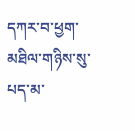དཀར་བ་ཕྱག་མཐིལ་གཉིས་སུ་པད་མ་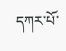དཀར་པོ་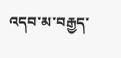འདབ་མ་བརྒྱད་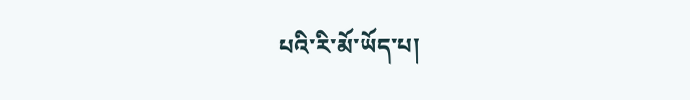པའི་རི་མོ་ཡོད་པ།